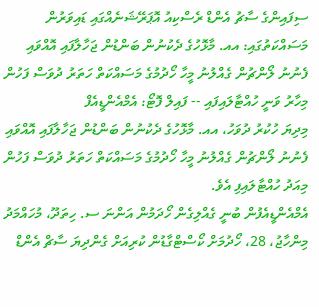ސިފައިންގެ ސާޗު އެންޑް ރެސްކިއު އޮޕަރޭޝަނެއްގައި ޑައިވަރުން މަސައްކަތުގައި: އއ. މާޅޮހުގެ ދެކުނުން ބަންޑުން ޖަހާލާފައި އޮއްވައި ފެނުނު ލޯންޗުން ގެއްލުނު މީހާ ހޯދުމުގެ މަސައްކަތް ހަތަރު ދުވަސް ފަހުން މިހާރު ވަނީ ހުއްޓާލައިފައި -- ފައިލް ފޮޓޯ: އެމްއެންޑީއެފް
މިދިޔަ ހުކުރު ދުވަހު، އއ. މާޅޮހުގެ ދެކުނުން ބަންޑުން ޖަހާލާފައި އޮއްވައި ފެނުނު ލޯންޗުން ގެއްލުނު މީހާ ހޯދުމުގެ މަސައްކަތް ހަތަރު ދުވަސް ފަހުން މިއަދު ހުއްޓާލައިފި އެވެ.
އެމްއެންޑީއެފުން ބުނީ ގެއްލިގެން ހޯދަމުން އަންނަ ސ. ހިތަދޫ، މުހައްމަދު މިންހާޖު، 28، ހޯދުމަށް ކޯސްޓްގާޑުން ކުރިއަށް ގެންދިޔަ ސާޗް އެންޑް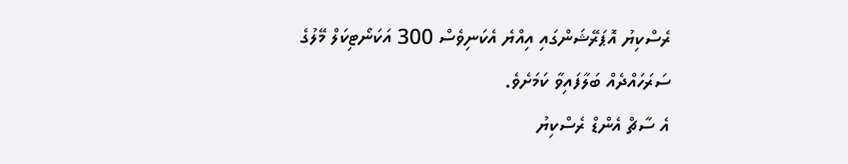ރެސްކިޔު އޮޕަރޭޝަންގައި އިއްޔެ އެކަނިވެސް 300 އަކަނޯޓިކަލް މޭލުގެ ސަރަހައްދެއް ބަލާފައިވާ ކަމަށެވެ.
އެ ސާޗް އެންޑް ރެސްކިޔު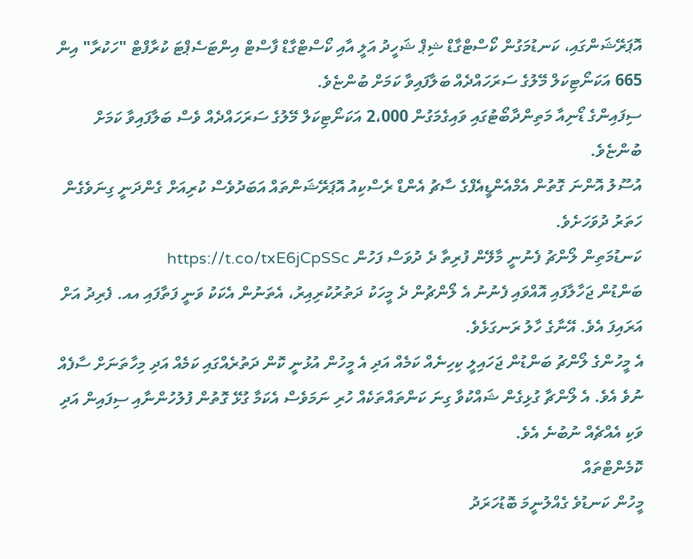އޮޕަރޭޝަންގައި، ކަނޑުމަގުން ކޯސްޓްގާޑް ޝިޕް ޝަހީދު އަލީ އާއި ކޯސްޓްގާޑް ފާސްޓް އިންޓަސެޕްޓަ ކުރާފްޓް "ހަކުރާ" އިން 665 އަކަނޯޓިކަލް މޭލުގެ ސަރަހައްދެއް ބަލާފައިވާ ކަމަށް ބުންޏެވެ.
ސިފައިންގެ ޑޯނިއާ މަތިންދާބޯޓުގައި ވައިގެމަގުން 2،000 އަކަނޯޓިކަލް މޭލުގެ ސަރަހައްދެއް ވެސް ބަލާފައިވާ ކަމަށް ބުންޏެވެ.
އުސޫލު އޮންނަ ގޮތުން އެމްއެންޑީއެފްގެ ސާޗު އެންޑް ރެސްކިއު އޮޕަރޭޝަންތައް އަބަދުވެސް ކުރިއަށް ގެންދަނީ ގިނަވެގެން ހަތަރު ދުވަހަށެވެ.
ކަނޑުމަތިން ލޯންޗު ފެނުނީ މާލޭން ފުރިތާ ދެ ދުވަސް ފަހުން https://t.co/txE6jCpSSc
ބަންޑުން ޖަހާލާފައި އޮއްވައި ފެނުނު އެ ލޯންޗުން ދެ މީހަކު ދަތުރުކުރިއިރު، އެތަނުން އެކަކު ވަނީ ފަތާފައި އއ. ފެރިދު އަށް އަރައިފަ އެވެ. އޭނާގެ ހާލު ރަނގަޅެވެ.
އެ މީހުންގެ ލޯންޗު ބަންޑުން ޖަހައިލީ ކިހިނެއް ކަމެއް އަދި އެ މީހުން އުޅުނީ ކޮން ދަތުރެއްގައި ކަމެއް އަދި މިހާތަނަށް ސާފެއް ނުވެ އެވެ. އެ ލޯންޗާ ގުޅިގެން ޝައްކުވާ ގިނަ ކަންތައްތަކެއް ހުރި ނަމަވެސް އެކަމާ ގުޅޭ ގޮތުން ފުލުހުންނާއި ސިފައިން އަދި ވަކި އެއްޗެއް ނުބުނެ އެވެ.
ކޮމެންޓްތައް
މީހުން ކަނޑުވެ ގެއްލުނީމަ ބޮޑުހަރަދު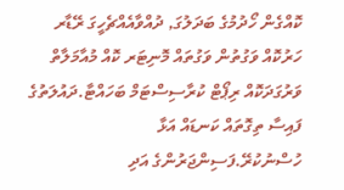ކޮއްގެން ހޯދުމުގެ ބަދަލުގަ, ދުއްވާއެއްޗެހީގަ ރޭޑާރ ހަރުކޮއް ވަގުތުން ވަގުތައް މޮނިޓަރ ކޮއް މުއާމަލާތް ވަރުގަދަކޮއް ރިޕޯޓް ކުރާސިސްޓަމް ބަހައްޓާ.ދައުލަތުގެ ފައިސާ ތިގޮތައް ކަނޑައް އަޅާ ހުސްނުކުރޭ.ފަސިންޖަރުންގެ އަދި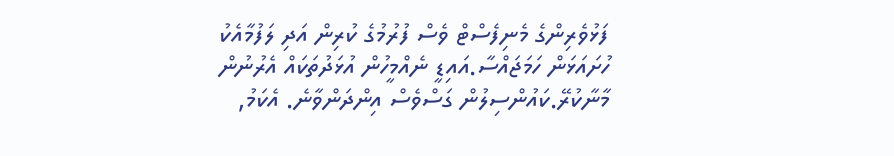ފަޅުވެރިންގެ މެނިފެސްޓް ވެސް ފުރުމުގެ ކުރިން އަދި ލަފުމާއެކު ހުށައަޅަން ހަމަޖައްސާ.އައިޑީ ނެއްމީހުން އުޅަދުތަކައް އެރުނުން މާނާކުރޭ.ކައުންސިލުން ގަސްވެސް އިންދަންވާނެ. އެކަމު,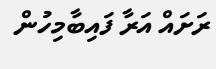ރަށައް އަރާ ފައިބާމިހުން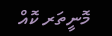މޮނީތަރ ކޮއް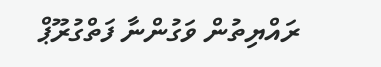ރައްޔިތުން ވަގުންނާ ފަތްގުރޫޕް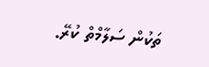ތަކުން ސަލާމްތް ކުރޭ.